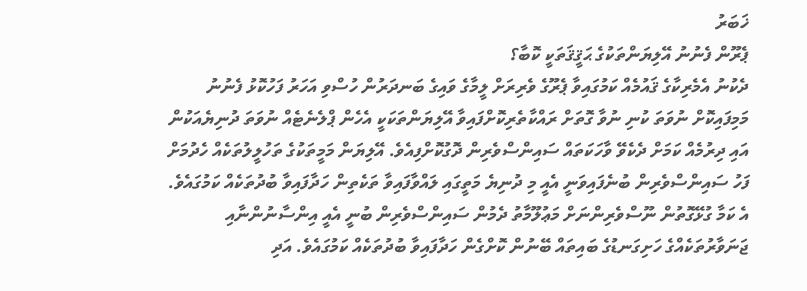ޚަބަރު
ޕެރޫން ފެނުނު އޭލިޔަންތަކުގެ ޙަޤީޤަތަކީ ކޮބާ؟
ދެކުނު އެމެރިކާގެ ޤައުމެއް ކަމުގައިވާ ޕެރޫގެ ވެރިރަށް ލީމާގެ ވައިގެ ބަނދަރުން ހުސްވި އަހަރު ފަހުކޮޅު ފެނުނު މަމިފައިކޮށް ނުވަތަ ކުނި ނުވާ ގޮތަށް ރައްކާތެރިކޮށްފައިވާ އޭލިޔަންތަކަކީ އެހެން ޕްލެނެޓެއް ނުވަތަ ދުނިޔެއަކުން އައި ދިރުމެއް ކަމަށް ދެކެވޭ ވާހަކަތައް ސައިންސްވެރިން ދޮގުކޮށްފިއެވެ. އޭލިޔަން މަމީތަކުގެ ތަހުލީލުތަކެއް ހެދުމަށް ފަހު ސައިންސްވެރިން ބުނެފައިވަނީ އެއީ މި ދުނިޔެ މަތީގައި ލައްވާފައިވާ ތަކެތިން ހަދާފައިވާ ބުދުތަކެއް ކަމުގައެވެ.
އެ ކަމާ ގުޅޭގޮތުން ނޫސްވެރިންނަށް މަޢުލޫމާތު ދެމުން ސައިންސްވެރިން ބުނީ އެއީ އިންސާނުންނާއި ޖަނަވާރުތަކެއްގެ ހަށިގަނޑުގެ ބައިތައް ބޭނުން ކޮށްގެން ހަދާފައިވާ ބުދުތަކެއް ކަމުގައެވެ. އަދި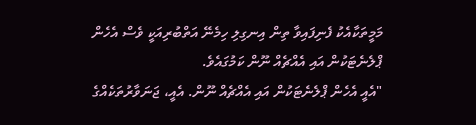މަމީތަކާއެކު ފެނިފައިވާ ތިން އިނގިލި ހިމެނޭ އަތްބުރިއަކީ ވެސް އެހެން ޕްލެނެޓަކުން އައި އެއްޗެއް ނޫން ކަމުގައެވެ.
"އެއީ އެހެން ޕްލެނެޓަކުން އައި އެއްޗެއް ނޫން. އެއީ، ޖަނަވާރުތަކެއްގެ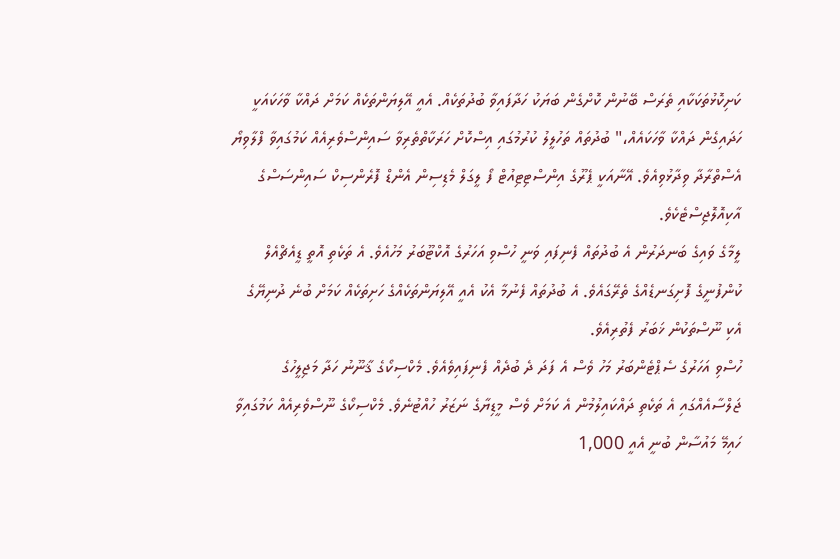ކަށިކޮޅުތަކަކާއި ތެރަސް ބޭނުން ކޮށްގެން ބަޔަކު ހަދާފައިވާ ބުދުތަކެއް. އެއީ އޭލިޔަންތަކެއް ކަމަށް ދައްކާ ވާހަކައަކީ ހަދައިގެން ދައްކާ ވާހަކައެއް،" ބުދުތައް ތަހުލީލު ކުރުމުގައި އިސްކޮށް ހަރަކާތްތެރިވާ ސައިންސްވެރިއެއް ކަމުގައިވާ ފްލާވިޔޯ އެސްތްރާދާ ވިދާޅުވިއެވެ. އޭނާއަކީ ޕެރޫގެ އިންސްޓިޓިއުޓް ފޯ ލީގަލް މެޑިސިން އެންޑް ފޮރެންސިކް ސައިންސަސްގެ އާކިއޮލޮޖިސްޓެކެވެ.
ލީމާގެ ވައިގެ ބަނދަރުން އެ ބުދުތައް ފެނިފައި ވަނީ ހުސްވި އަހަރުގެ އޮކްޓޫބަރު މަހުއެވެ. އެ ތަކެތި އޮތީ ޑީއެޗްއެލް ކުންފުނީގެ ފޮށިގަނޑެއްގެ ތެރޭގައެވެ. އެ ބުދުތައް ފެނުމާ އެކު އެއީ އޭލިޔަންތަކެއްގެ ހަށިތަކެއް ކަމަށް ބުނެ ދުނިޔޭގެ އެކި ނޫސްތަކުން ޚަބަރު ފެތުރިއެވެ.
ހުސްވި އަހަރުގެ ސެޕްޓެންބަރު މަހު ވެސް އެ ފަދަ ދެ ބުދެއް ފެނިފައިވެއެވެ. މެކްސިކޯގެ ޤާނޫނު ހަދާ މަޖިލީހުގެ ޖަލްސާއެއްގައި އެ ތަކެތި ދައްކައިލުމުން އެ ކަމަށް ވެސް މީޑިޔާގެ ނަޒަރު ހުއްޓުނެވެ. މެކްސިކޯގެ ނޫސްވެރިއެއް ކަމުގައިވާ ހައިމޭ މައުސާން ބުނީ އެއީ 1,000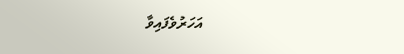އަހަރުވެފައިވާ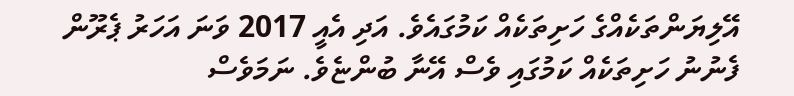އޭލިޔަންތަކެއްގެ ހަށިތަކެއް ކަމުގައެވެ. އަދި އެއީ 2017 ވަނަ އަހަރު ޕެރޫން ފެނުނު ހަށިތަކެއް ކަމުގައި ވެސް އޭނާ ބުންޏެވެ. ނަމަވެސް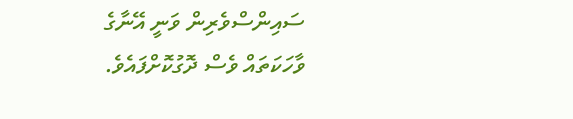ސައިންސްވެރިން ވަނީ އޭނާގެ ވާހަކަތައް ވެސް ދޮގުކޮށްފައެވެ.